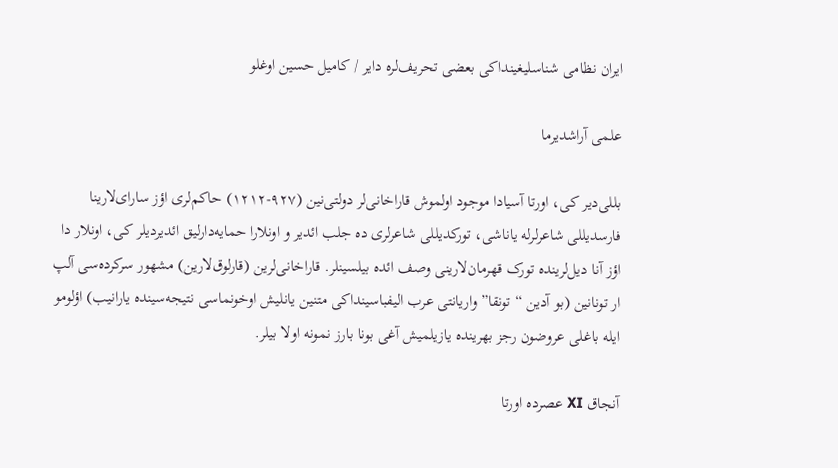ایران نظامی شناسلیغینداکی بعضی تحریف‌لره دایر / کامیل حسین اوغلو

علمی آراشدیرما

بللی‌دیر کی، اورتا آسیادا موجود اولموش قاراخانی‌لر دولتی‌نین (۹۲۷-۱۲۱۲) حاکم‌لری اؤز سارای‌لارینا فارسدیللی شاعرلرله یاناشی، تورکدیللی شاعرلری ده جلب ائدیر و اونلارا حمایه‌دارلیق ائدیردیلر کی، اونلار دا اؤز آنا دیل‌لرینده تورک قهرمان‌لارینی وصف ائده بیلسینلر. قاراخانی‌لرین (قارلوق‌لارین) مشهور سرکرده‌سی آلپ ار تونانین (بو آدین “تونقا” واریانتی عرب الیفباسینداکی متنین یانلیش اوخونماسی نتیجه‌سینده یارانیب) اؤلومو ایله باغلی عروضون رجز بهرینده یازیلمیش آغی بونا بارز نمونه اولا بیلر.

آنجاق XI عصرده اورتا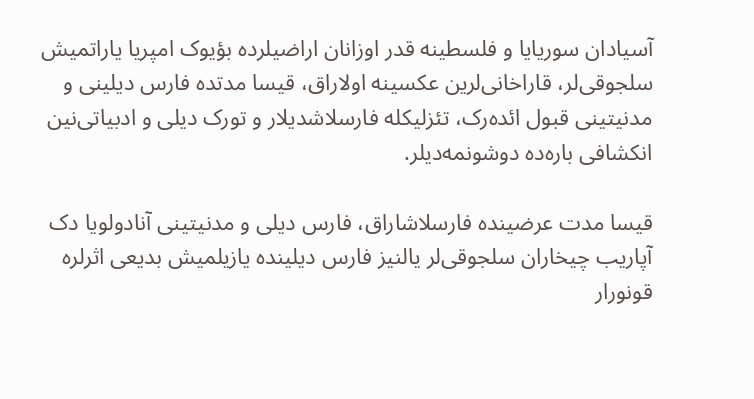آسیا‌دان سوریایا و فلسطینه قدر اوزانان اراضیلرده بؤیوک امپریا یاراتمیش سلجوقی‌لر، قاراخانی‌لرین عکسینه اولا‌راق، قیسا مدتده فارس دیلینی و مدنیتینی قبول ائده‌رک، تئزلیکله فارسلاشدیلار و تورک دیلی و ادبیاتی‌نین انکشافی باره‌ده دوشونمه‌دیلر.

قیسا مدت عرضینده فارسلاشا‌راق، فارس دیلی و مدنیتینی آنادولویا دک آپاریب چیخاران سلجوقی‌لر یالنیز فارس دیلینده یازیلمیش بدیعی اثرلره قونورار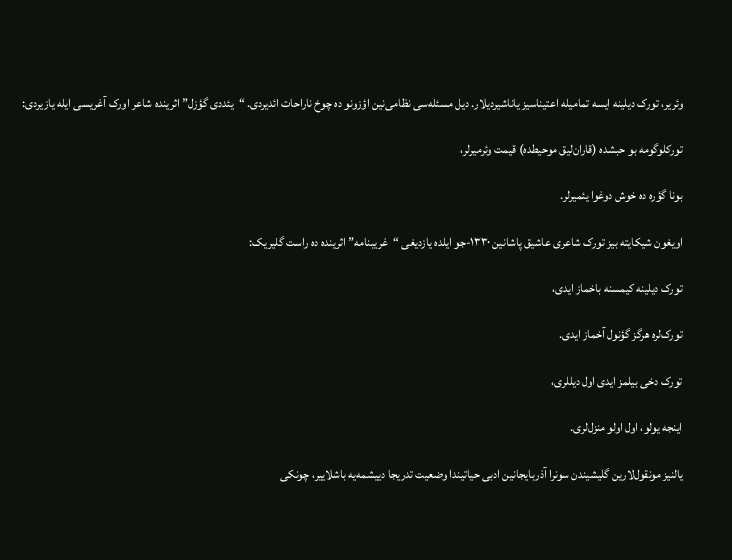وئریر، تورک دیلینه ایسه تمامیله اعتینا‌سیز یاناشیردیلار. دیل مسئله‌سی نظامی‌نین اؤزونو ده چوخ ناراحات ائدیردی. “یئددی گؤزل” اثرینده شاعر اورک آغریسی ایله یازیردی:

تورکلوگومه بو حبشده (قاران‌لیق موحیطده) قیمت وئرمیرلر،

بونا گؤره ده خوش دوغوا یئمیرلر.

اویغون شیکایته بیز تورک شاعری عاشیق پاشانین ۱۳۳۰-جو ایلده یازدیغی “غریبنامه” اثرینده ده راست گلیریک:

تورک دیلینه کیمسنه باخماز ایدی،

تورک‌لره هرگز گؤنول آخماز ایدی.

تورک دخی بیلمز ایدی اول دیللری،

اینجه یولو، اول اولو منزل‌لری.

یالنیز مونقول‌لارین گلیشیندن سونرا آذربایجانین ادبی حیاتیندا وضعیت تدریجا دییشمه‌یه باشلاییر، چونکی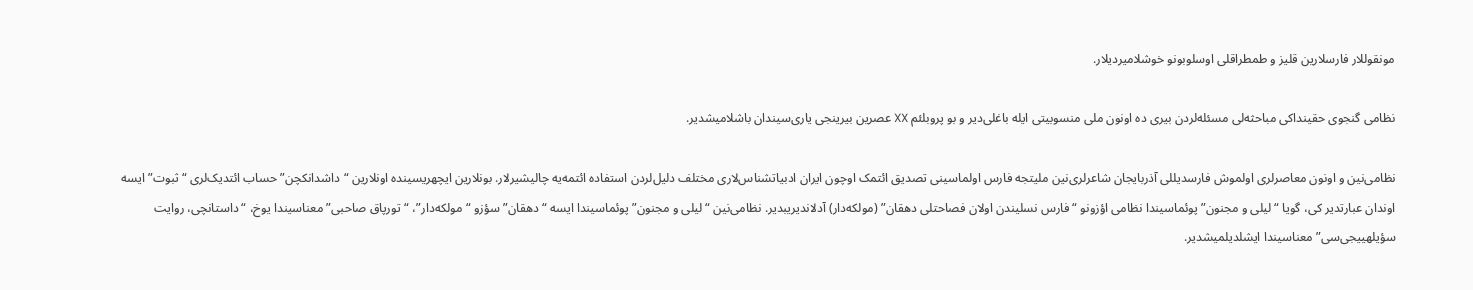مونقوللار فارسلارین قلیز و طمطر‌اقلی اوسلوبونو خوشلامیردیلار.

نظامی گنجوی حقینداکی مباحثه‌لی مسئله‌لردن بیری ده اونون ملی منسوبیتی ایله باغلی‌دیر و بو پروبلئم XX عصرین بیرینجی یاری‌سیندان باشلامیشدیر.

نظامی‌نین و اونون معاصرلری اولموش فارسدیللی آذربایجان شاعرلری‌نین ملیتجه فارس اولماسینی تصدیق ائتمک اوچون ایران ادبیاتشناس‌لاری مختلف دلیل‌لردن استفاده ائتمه‌یه چالیشیرلار. بونلارین ایچهریسینده اونلارین “داشدانکچن” حساب ائتدیک‌لری “ثبوت” ایسه اوندان عبارتدیر کی، گویا “لیلی و مجنون” پوئماسیندا نظامی اؤزونو “فارس نسلیندن اولان فصاحتلی دهقان” (مولکه‌دار) آدلاندیریبدیر. نظامی‌نین “لیلی و مجنون” پوئماسیندا ایسه “دهقان” سؤزو “مولکه‌دار”، “تورپاق صاحبی” معناسیندا یوخ، “داستانچی، روایت سؤیلهییجی‌سی” معناسیندا ایشلدیلمیشدیر.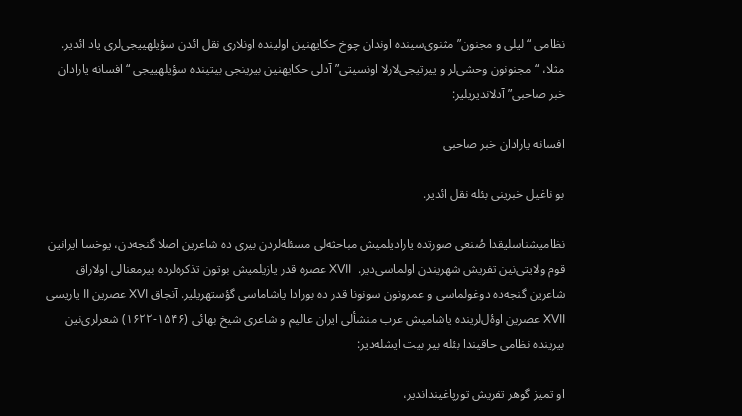نظامی “لیلی و مجنون” مثنوی‌سینده اوندان چوخ حکایهنین اولینده اونلاری نقل ائدن سؤیلهییجی‌لری یاد ائدیر. مثلا، “مجنونون وحشی‌لر و ییرتیجی‌لارلا اونسیتی” آدلی حکایهنین بیرینجی بیتینده سؤیلهییجی “افسانه یارا‌دان خبر صاحبی” آدلاندیریلیر:

افسانه یارا‌دان خبر صاحبی

بو ناغیل خبرینی بئله نقل ائدیر.

نظامیشناسلیقدا صُنعی صورتده یارادیلمیش مباحثه‌لی مسئله‌لردن بیری ده شاعرین اصلا گنجه‌دن، یوخسا ایرانین قوم ولایتی‌نین تفریش شهریندن اولماسی‌دیر.  XVII عصره قدر یازیلمیش بوتون تذکره‌لرده بیرمعنا‌لی اولا‌راق شاعرین گنجه‌ده دوغولماسی و عمرونون سونونا قدر ده بورادا یاشاماسی گؤستهریلیر. آنجاق XVI عصرین II یاریسی  XVII عصرین اوۀل‌لرینده یاشامیش عرب منشأ‌لی ایران عالیم و شاعری شیخ بهائی (۱۵۴۶-۱۶۲۲) شعرلری‌نین بیرینده نظامی حاقیندا بئله بیر بیت ایشله‌دیر:

او تمیز گوهر تفریش تورپاغینداندیر،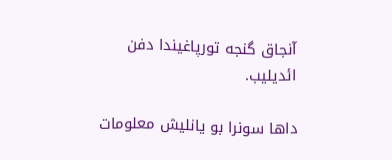آنجاق گنجه تورپاغیندا دفن ائدیلیب.

داها سونرا بو یانلیش معلومات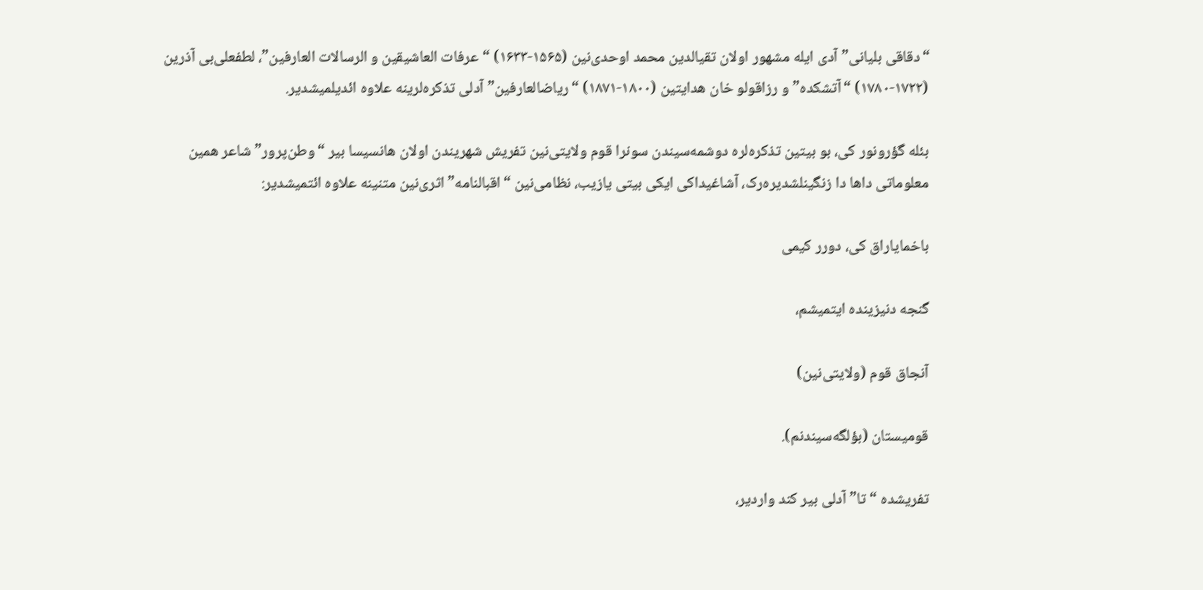“دقاقی بلیانی” آدی ایله مشهور اولان تقیالدین محمد اوحد‌ی‌نین (۱۵۶۵-۱۶۳۳) “عرفات العاشیقین و الرسالات العارفین”، لطفعلی‌بی آذرین (۱۷۲۲-۱۷۸۰) “آتشکده” و رزاقولو خان هدایتین (۱۸۰۰-۱۸۷۱) “ریاضالعارفین” آدلی تذکره‌لرینه علاوه ائدیلمیشدیر.

بئله گؤرونور کی، بو بیتین تذکره‌لره دوشمه‌سیندن سونرا قوم ولایتی‌نین تفریش شهریندن اولان هانسیسا بیر “وطن‌پرور” شاعر همین معلوماتی داها دا زنگینلشدیره‌رک، آشاغیداکی ایکی بیتی یازیب، نظامی‌نین “اقبالنامه” اثری‌نین متنینه علاوه ائتمیشدیر:

باخمایا‌راق کی، دورر کیمی

گنجه دنیزینده ایتمیشم،

آنجاق قوم (ولایتی‌نین)

قومیستان (بؤلگه‌سیندنم).

تفریشده “تا” آدلی بیر کند واردیر،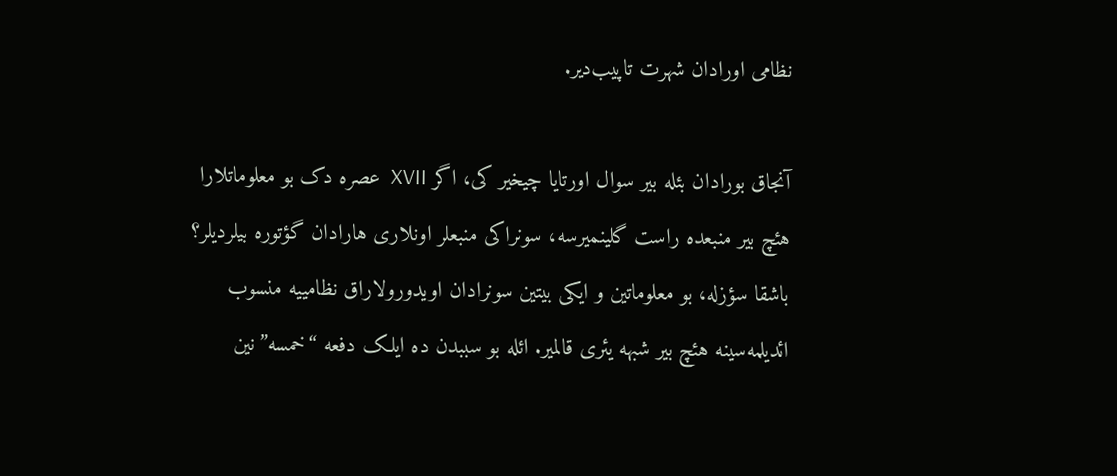نظامی اورا‌دان شهرت تاپیب‌دیر.

آنجاق بورا‌دان بئله بیر سوال اورتایا چیخیر کی، اگر XVII  عصره دک بو معلوماتلارا هئچ بیر منبعده راست گلینمیرسه، سونراکی منبعلر اونلاری هارا‌دان گؤتوره بیلردیلر؟ باشقا سؤزله، بو معلوماتین و ایکی بیتین سونرا‌دان اویدورولا‌راق نظامییه منسوب ائدیلمه‌سینه هئچ بیر شبهه یئری قالمیر. ائله بو سببدن ده ایلک دفعه “خمسه”نین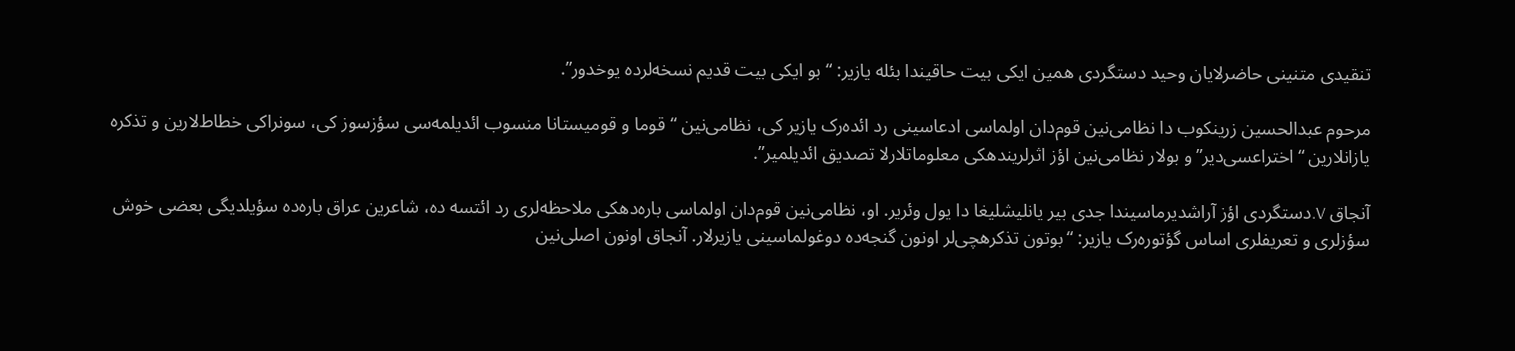تنقیدی متنینی حاضرلایان وحید دستگردی همین ایکی بیت حاقیندا بئله یازیر: “بو ایکی بیت قدیم نسخه‌لرده یوخدور”.

مرحوم عبدالحسین زرینکوب دا نظامی‌نین قوم‌دان اولماسی ادعاسینی رد ائده‌رک یازیر کی، نظامی‌نین “قوما و قومیستانا منسوب ائدیلمه‌سی سؤزسوز کی، سونراکی خطاط‌لارین و تذکره یازانلارین “اختراعسی‌دیر” و بو‌لار نظامی‌نین اؤز اثرلریندهکی معلوماتلارلا تصدیق ائدیلمیر”.

آنجاق V.دستگردی اؤز آراشدیرماسیندا جدی بیر یانلیشلیغا دا یول وئریر. او، نظامی‌نین قوم‌دان اولماسی باره‌دهکی ملاحظه‌لری رد ائتسه ده، شاعرین عراق باره‌ده سؤیلدیگی بعضی خوش سؤزلری و تعریفلری اساس گؤتوره‌رک یازیر: “بوتون تذکرهچی‌لر اونون گنجه‌ده دوغولماسینی یازیرلار. آنجاق اونون اصلی‌نین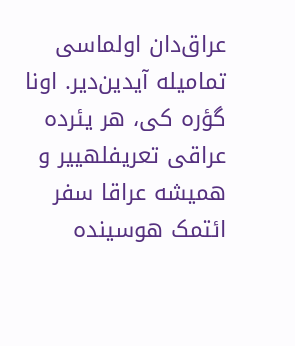عراق‌دان اولماسی تمامیله آیدین‌دیر. اونا گؤره کی، هر یئرده عراقی تعریفلهییر و همیشه عراقا سفر ائتمک هو‌سینده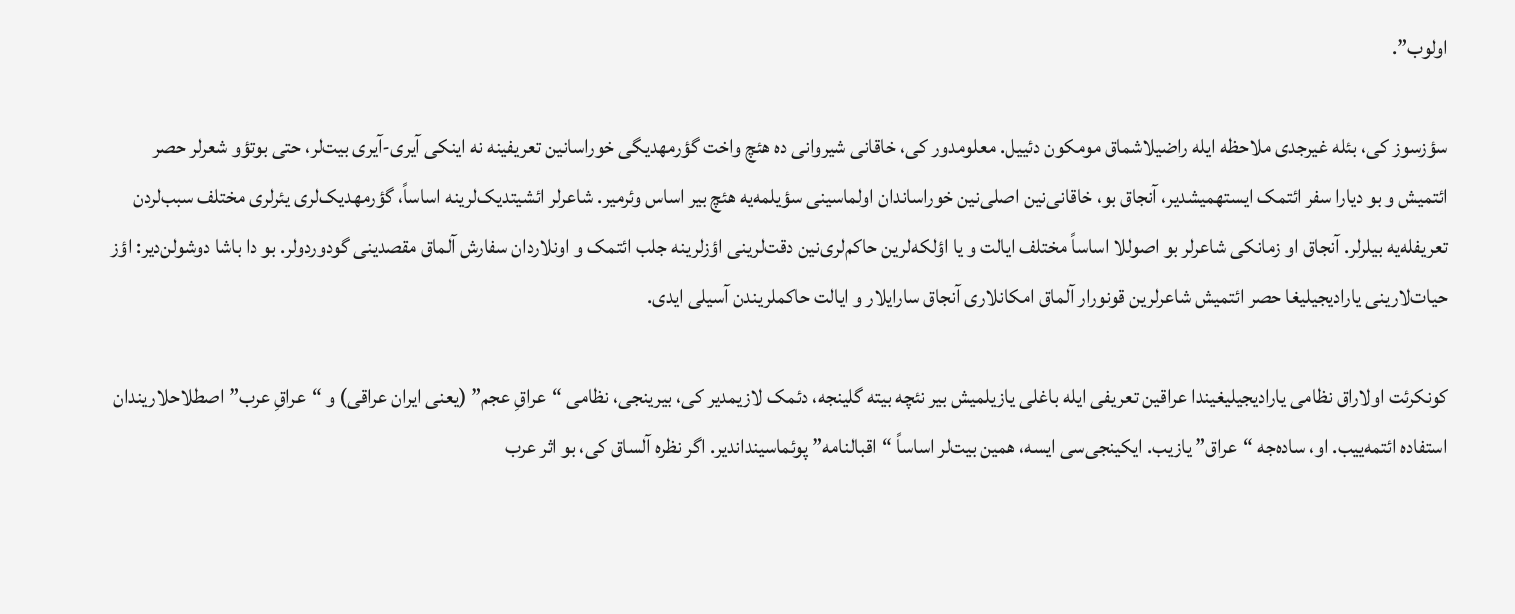اولوب”.

سؤزسوز کی، بئله غیرجدی ملاحظه ایله راضیلاشماق مومکون دئییل. معلومدور کی، خاقانی شیروانی ده هئچ واخت گؤرمهدیگی خوراسانین تعریفینه نه اینکی آیری-آیری بیت‌لر، حتی بوتؤو شعرلر حصر ائتمیش و بو دیارا سفر ائتمک ایستهمیشدیر، آنجاق بو، خاقانی‌نین اصلی‌نین خوراساندان اولماسینی سؤیلمه‌یه هئچ بیر اساس وئرمیر. شاعرلر ائشیتدیک‌لرینه اساساً، گؤرمهدیک‌لری یئرلری مختلف سبب‌لردن تعریفله‌یه بیلرلر. آنجاق او زمانکی شاعرلر بو اصوللا اساساً مختلف ایالت و یا اؤلکه‌لرین حاکم‌لری‌نین دقت‌لرینی اؤزلرینه جلب ائتمک و اونلاردان سفارش آلماق مقصدینی گودوردولر. بو دا باشا دوشولن‌دیر: اؤز حیات‌لارینی یارادیجیلیغا حصر ائتمیش شاعرلرین قونورار آلماق امکانلاری آنجاق سارایلار و ایالت حاکملریندن آسیلی ایدی.

کونکرئت اولا‌راق نظامی یارادیجیلیغیندا عراقین تعریفی ایله باغلی یازیلمیش بیر نئچه بیته گلینجه، دئمک لازیمدیر کی، بیرینجی، نظامی “عراقِ عجم” (یعنی ایران عراقی) و “عراقِ عرب” اصطلاحلاریندان‌ استفاده ائتمه‌ییب. او، ساده‌جه “عراق” یازیب. ایکینجی‌سی ایسه، همین بیت‌لر اساساً “اقبالنامه” پوئماسینداندیر. اگر نظره آلساق کی، بو اثر عرب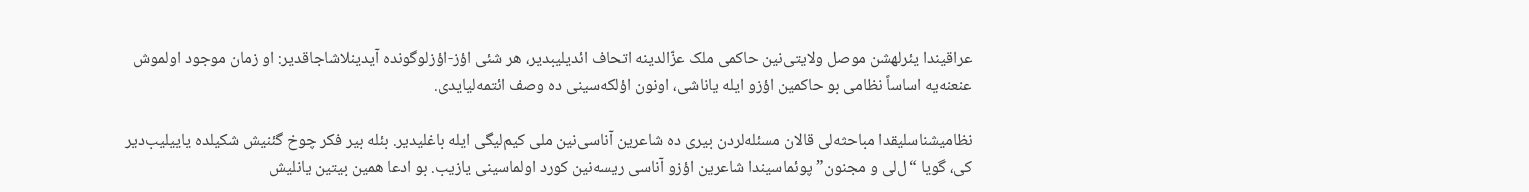عراقیندا یئرلهشن موصل ولایتی‌نین حاکمی ملک عزّالدینه اتحاف ائدیلیبدیر، هر شئی اؤز-اؤزلوگونده آیدینلاشا‌جاقدیر: او زمان موجود اولموش عنعنه‌یه اساساً نظامی بو حاکمین اؤزو ایله یاناشی، اونون اؤلکه‌سینی ده وصف ائتمه‌لیایدی.

نظامیشناسلیقدا مباحثه‌لی قالان مسئله‌لردن بیری ده شاعرین آناسی‌نین ملی کیم‌لیگی ایله باغلیدیر. بئله بیر فکر چوخ گئنیش شکیلده یاییلیب‌دیر کی، گویا “ل‌لی و مجنون” پوئماسیندا شاعرین اؤزو آناسی ریسه‌نین کورد اولماسینی یازیب. بو ادعا همین بیتین یانلیش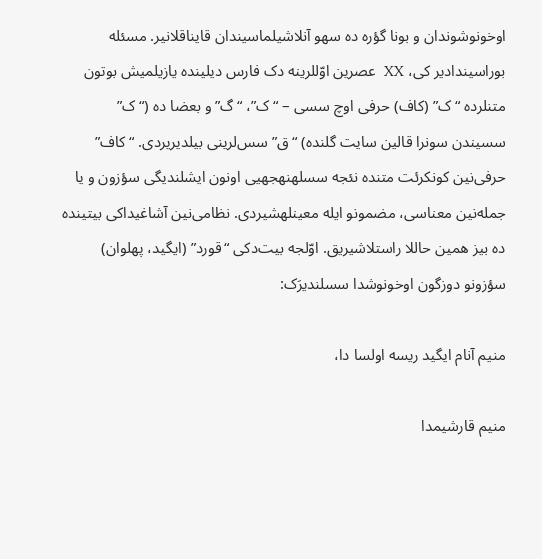اوخونوشوندان و بونا گؤره ده سهو آنلاشیلماسیندان قایناقلانیر. مسئله بوراسیندا‌دیر کی، XX  عصرین اوّللرینه دک فارس دیلینده یازیلمیش بوتون متنلرده “ک” (کاف) حرفی اوچ سسی – “ک”، “گ” و بعضا ده (“ک” سسیندن سونرا قالین سایت گلنده) “ق” سس‌لرینی بیلدیریردی. “کاف” حرفی‌نین کونکرئت متنده نئجه سسلهنهجهیی اونون ایشلندیگی سؤزون و یا جمله‌نین معناسی، مضمونو ایله معینلهشیردی. نظامی‌نین آشاغیداکی بیتینده ده بیز همین حاللا راستلاشیریق. اوّلجه بیت‌دکی “قورد” (ایگید، پهلوان) سؤزونو دوزگون اوخونوشدا سسلندیرَک:

منیم آنام ایگید ریسه اولسا دا،

منیم قارشیمدا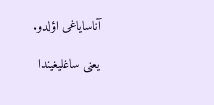آناسایاغی اؤلدو.

یعنی ساغلیغیندا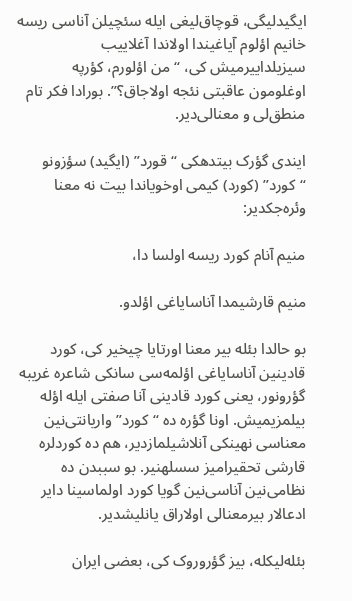ایگیدلیگی، قوچاق‌لیغی ایله سئچیلن آناسی ریسه خانیم اؤلوم آیاغیندا اولاندا آغلاییب سیزیلداییرمیش کی، “من اؤلورم، کؤرپه اوغلومون عاقبتی نئجه اولا‌جاق؟”. بورادا فکر تام منطق‌لی و معنا‌لی‌دیر.

ایندی گؤرک بیتدهکی “قورد” (ایگید) سؤزونو “کورد” (کورد) کیمی اوخویاندا بیت نه معنا وئره‌جکدیر:

منیم آنام کورد ریسه اولسا دا،

منیم قارشیمدا آناسایاغی اؤلدو.

بو حالدا بئله بیر معنا اورتایا چیخیر کی، کورد قادینین آناسایاغی اؤلمه‌سی سانکی شاعره غریبه گؤرونور، یعنی کورد قادینی آنا صفتی ایله اؤله بیلمزیمیش. اونا گؤره ده “کورد” واریانتی‌نین معناسی نهینکی آنلاشیلمازدیر، هم ده کوردلره قارشی تحقیرامیز سسلهنیر. بو سببدن ده نظامی‌نین آناسی‌نین گویا کورد اولماسینا دایر ادعا‌لار بیرمعنا‌لی اولا‌راق یانلیشدیر.

بئله‌لیکله، بیز گؤروروک کی، بعضی ایران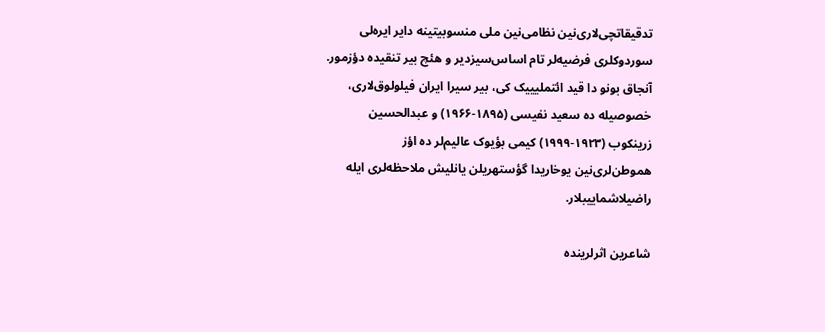تدقیقاتچی‌لاری‌نین نظامی‌نین ملی منسوبیتینه دایر ایره‌لی سوردوکلر‌ی فرضیه‌لر تام اساس‌سیزدیر و هئچ بیر تنقیده دؤزمور. آنجاق بونو دا قید ائتملیییک کی، بیر سیرا ایران فیلولوق‌لاری، خصوصیله ده سعید نفیسی (۱۸۹۵-۱۹۶۶) و عبدالحسین زرینکوب (۱۹۲۳-۱۹۹۹) کیمی بؤیوک عالیم‌لر ده اؤز هموطن‌لری‌نین یوخاریدا گؤستهریلن یانلیش ملاحظه‌لری ایله راضیلاشماییبلار.

شاعرین اثرلرینده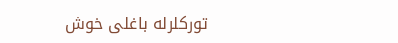تورکلرله باغلی خوش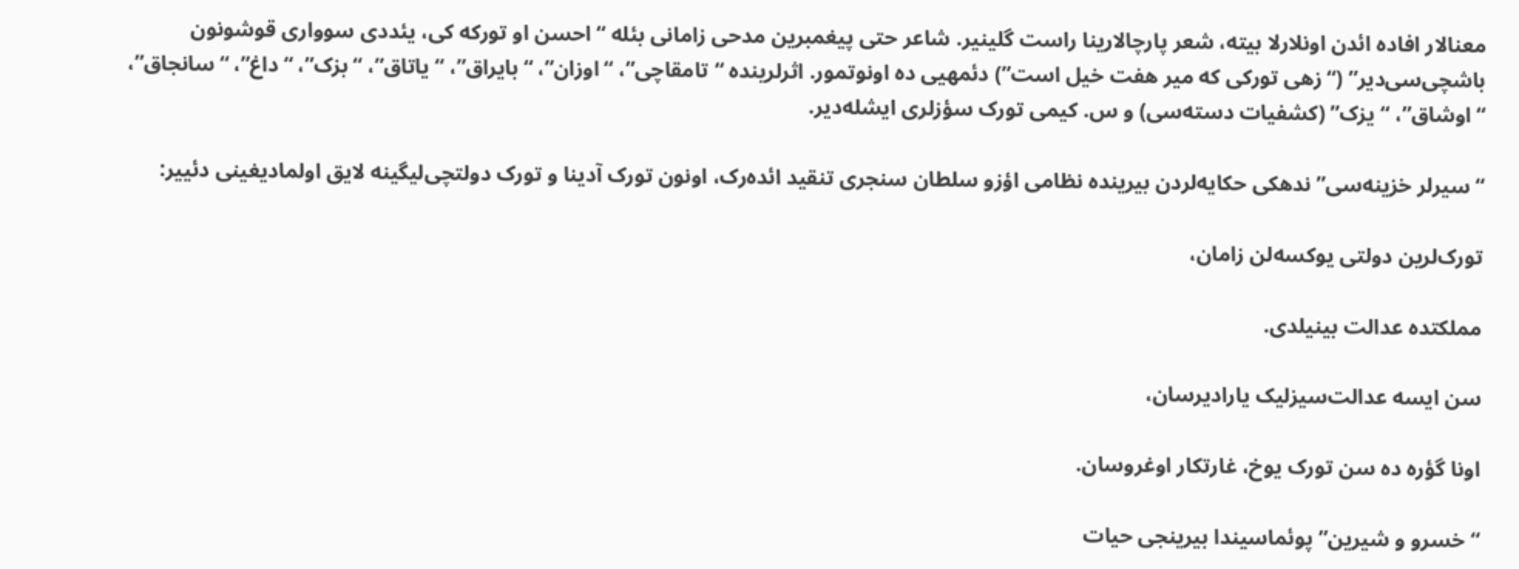معنا‌لار افاده ائدن اونلارلا بیته، شعر پارچا‌لارینا راست گلینیر. شاعر حتی پیغمبرین مدحی زامانی بئله “احسن او تورکه کی، یئددی سوواری قوشونون باشچی‌سی‌دیر” (“زهی تورکی که میر هفت خیل است”) دئمهیی ده اونوتمور. اثرلرینده “تامقاچی”، “اوزان”، “بایراق”، “یاتاق”، “بزک”، “داغ”، “سانجاق”، “اوشاق”، “یزک” (کشفیات دسته‌سی) و س. کیمی تورک سؤزلری ایشله‌دیر.

“سیرلر خزینه‌سی”ندهکی حکایه‌لردن بیرینده نظامی اؤزو سلطان سنجری تنقید ائده‌رک، اونون تورک آدینا و تورک دولتچی‌لیگینه لایق اولمادیغینی دئییر:

تورک‌لرین دولتی یوکسه‌لن زامان،

مملکتده عدالت بینیلدی.

سن ایسه عدالت‌سیزلیک یارادیرسان،

اونا گؤره ده سن تورک یوخ، غارتکار اوغروسان.

“خسرو و شیرین” پوئماسیندا بیرینجی حیات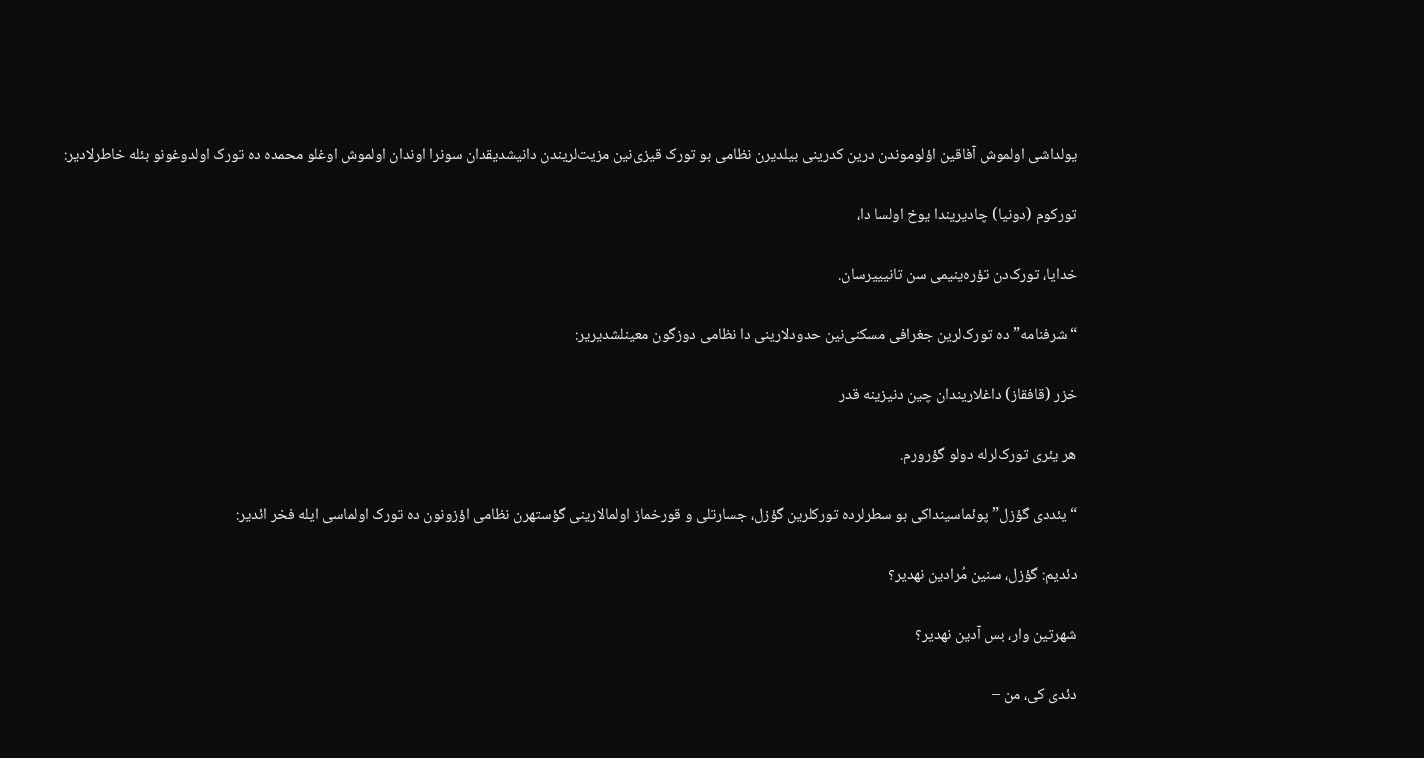یولداشی اولموش آفاقین اؤلوموندن درین کدرینی بیلدیرن نظامی بو تورک قیزی‌نین مزیت‌لریندن دانیشدیقدان سونرا اوندان اولموش اوغلو محمده ده تورک اولدوغونو بئله خاطرلا‌دیر:

تورکوم (دونیا) چادیریندا یوخ اولسا دا،

خدایا، تورک‌دن تؤره‌ینیمی سن تانیییرسان.

“شرفنامه”ده تورک‌لرین جغرافی مسکنی‌نین حدودلارینی دا نظامی دوزگون معینلشدیریر:

خزر (قافقاز) داغلاریندان‌ چین دنیزینه قدر

هر یئری تورک‌لرله دولو گؤرورم.

“یئددی گؤزل” پوئماسینداکی بو سطرلرده تورکلرین گؤزل، جسارتلی و قورخماز اولما‌لارینی گؤستهرن نظامی اؤزونون ده تورک اولماسی ایله فخر ائدیر:

دئدیم: گؤزل، سنین مُرادین نهدیر؟

شهرتین وار، بس آدین نهدیر؟

دئدی کی، من –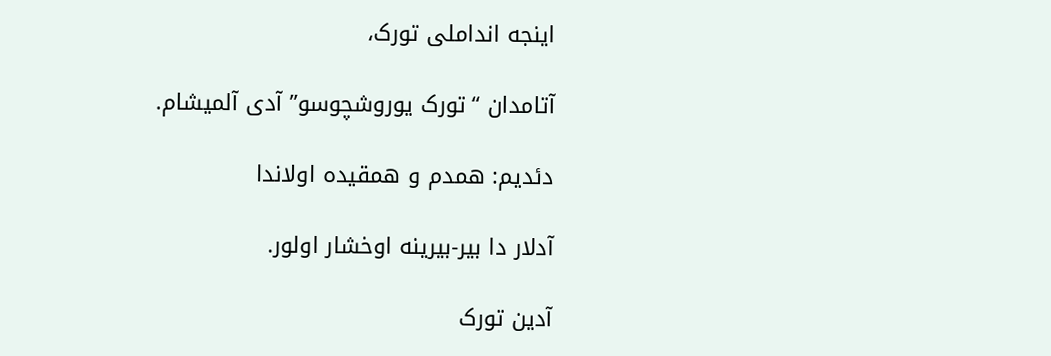اینجه انداملی تورک،

آتامدان “تورک یوروشچوسو” آدی آلمیشام.

دئدیم: همدم و همقیده اولاندا

آدلار دا بیر-بیرینه اوخشار اولور.

آدین تورک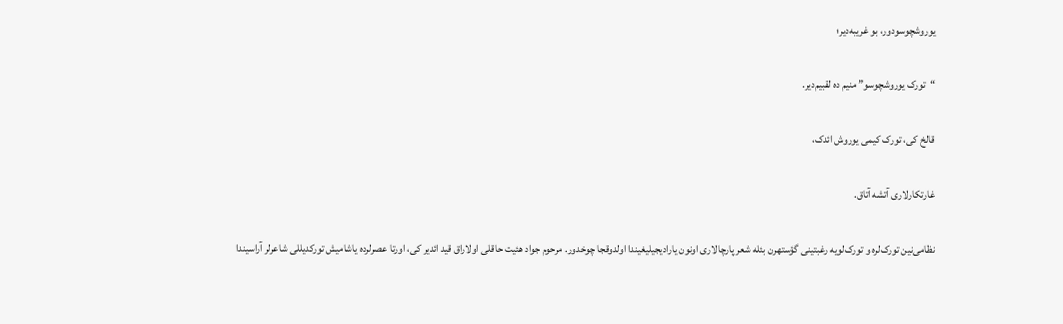یوروشچوسودور، بو غریبه‌دیر؛

“تورک یوروشچوسو” منیم ده لقبیم‌دیر.

قالخ کی، تورک کیمی یوروش ائدک،

غارتکارلاری آتشه آتاق.

نظامی‌نین تورک‌لره و تورک‌لویه رغبتینی گؤستهرن بئله شعر پارچا‌لاری اونون یارادیجیلیغیندا اولدوقجا چوخدور. مرحوم جواد هئیت حاقلی‌ اولا‌راق قید ائدیر کی، اورتا عصرلرده یاشامیش تورکدیللی شاعرلر آراسیندا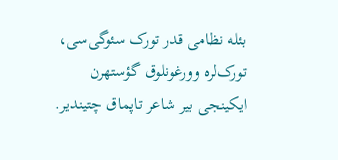بئله نظامی قدر تورک سئوگی‌سی، تورک‌لره وورغونلوق گؤستهرن ایکینجی بیر شاعر تاپماق چتیندیر.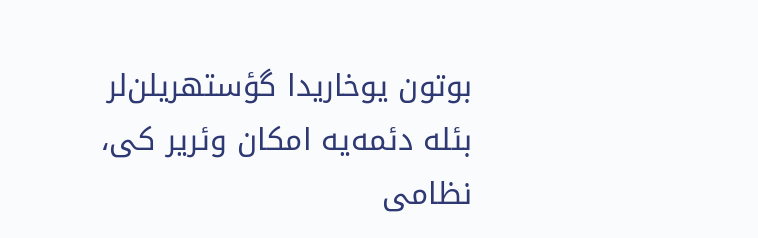بوتون یوخاریدا گؤستهریلن‌لر بئله دئمه‌یه امکان وئریر کی، نظامی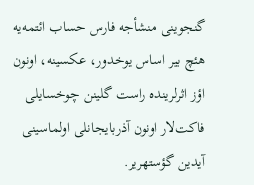گنجوینی منشأ‌جه فارس حساب ائتمه‌یه هئچ بیر اساس یوخدور، عکسینه، اونون اؤز اثرلرینده راست گلینن چوخسایلی فاکت‌لار اونون آذربایجانلی اولماسینی آیدین گؤستهریر.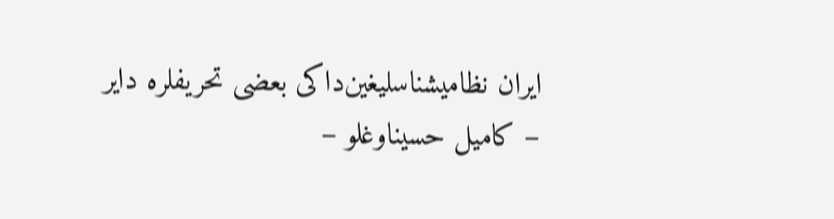ایران نظامیشناسلیغین‌داکی بعضی تحریفلره دایر – کامیل حسیناوغلو –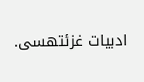ادبیات غزئتهسی.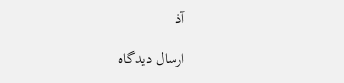آذ

ارسال دیدگاه